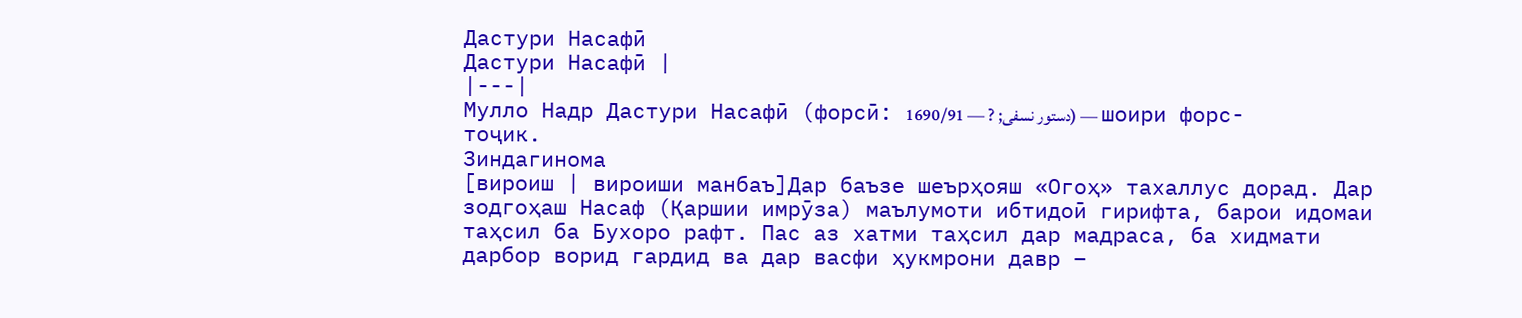Дастури Насафӣ
Дастури Насафӣ |
|---|
Мулло Надр Дастури Насафӣ (форсӣ: دستور نسفی; ? — 1690/91) — шоири форс-тоҷик.
Зиндагинома
[вироиш | вироиши манбаъ]Дар баъзе шеърҳояш «Огоҳ» тахаллус дорад. Дар зодгоҳаш Насаф (Қаршии имрӯза) маълумоти ибтидоӣ гирифта, барои идомаи таҳсил ба Бухоро рафт. Пас аз хатми таҳсил дар мадраса, ба хидмати дарбор ворид гардид ва дар васфи ҳукмрони давр −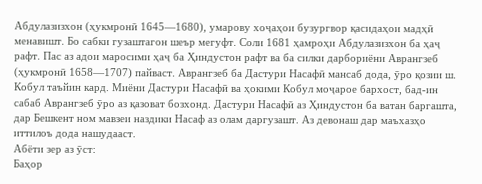Абдулазизхон (ҳукмронӣ 1645—1680), умарову хоҷаҳои бузургвор қасидаҳои мадҳӣ менавишт. Бо сабки гузаштагон шеър мегуфт. Соли 1681 ҳамроҳи Абдулазизхон ба ҳаҷ рафт. Пас аз адои маросими ҳаҷ ба Ҳиндустон рафт ва ба силки дарбориёни Аврангзеб (ҳукмронӣ 1658—1707) пайваст. Аврангзеб ба Дастури Насафӣ мансаб дода, ӯро қозии ш. Кобул таъйин кард. Миёни Дастури Насафӣ ва ҳокими Кобул моҷарое бархост, бад-ин сабаб Аврангзеб ӯро аз қазоват бозхонд. Дастури Насафӣ аз Ҳиндустон ба ватан баргашта, дар Бешкент ном мавзеи наздики Насаф аз олам даргузашт. Аз девонаш дар маъхазҳо иттилоъ дода нашудааст.
Абёти зер аз ӯст:
Баҳор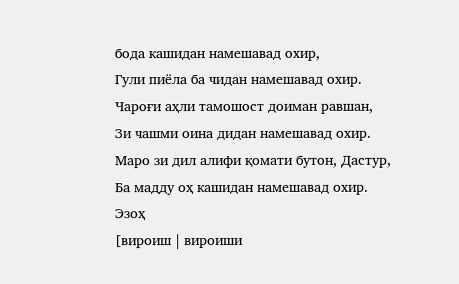бода кашидан намешавад охир,
Гули пиёла ба чидан намешавад охир.
Чароғи аҳли тамошост доиман равшан,
Зи чашми оина дидан намешавад охир.
Маро зи дил алифи қомати бутон, Дастур,
Ба мадду оҳ кашидан намешавад охир.
Эзоҳ
[вироиш | вироиши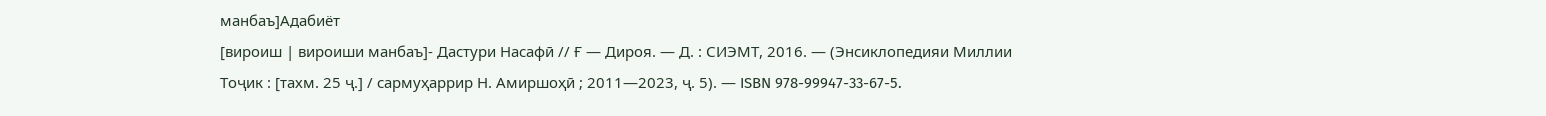манбаъ]Адабиёт
[вироиш | вироиши манбаъ]- Дастури Насафӣ // Ғ — Дироя. — Д. : СИЭМТ, 2016. — (Энсиклопедияи Миллии Тоҷик : [тахм. 25 ҷ.] / сармуҳаррир Н. Амиршоҳӣ ; 2011—2023, ҷ. 5). — ISBN 978-99947-33-67-5.